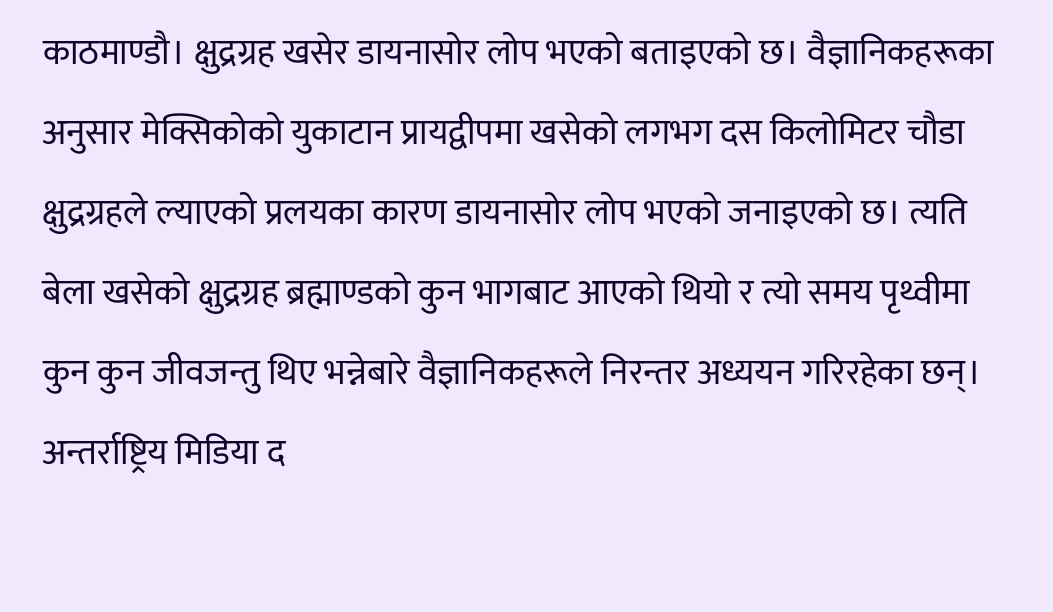काठमाण्डौ। क्षुद्रग्रह खसेर डायनासोर लोप भएको बताइएको छ। वैज्ञानिकहरूका अनुसार मेक्सिकोको युकाटान प्रायद्वीपमा खसेको लगभग दस किलोमिटर चौडा क्षुद्रग्रहले ल्याएको प्रलयका कारण डायनासोर लोप भएको जनाइएको छ। त्यति बेला खसेको क्षुद्रग्रह ब्रह्माण्डको कुन भागबाट आएको थियो र त्यो समय पृथ्वीमा कुन कुन जीवजन्तु थिए भन्नेबारे वैज्ञानिकहरूले निरन्तर अध्ययन गरिरहेका छन्।
अन्तर्राष्ट्रिय मिडिया द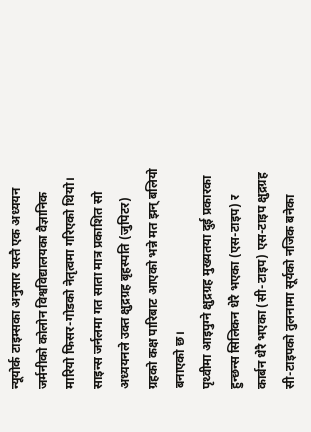न्यूयोर्क टाइम्सका अनुसार यस्तै एक अध्ययन जर्मनीको कोलोन विश्वविद्यालयका वैज्ञानिक मारियो फिसर-गोडको नेतृत्वमा गरिएको थियो। साइन्स जर्नलमा गत साता मात्र प्रकाशित सो अध्ययनले उक्त क्षुद्रग्रह बृहस्पति (जुपिटर) ग्रहको कक्ष पारिबाट आएको भन्ने मत झन् बलियो बनाएको छ।
पृथ्वीमा आइपुग्ने क्षुद्रग्रह मुख्यतया दुई प्रकारका हुन्छन्स सिलिकन धेरै भएका (एस-टाइप) र कार्बन धेरै भएका (सी-टाइप) एस-टाइप क्षुद्रग्रह सी-टाइपको तुलनामा सूर्यको नजिक बनेका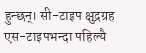हुन्छन्। सी-टाइप क्षुद्रग्रह एस-टाइपभन्दा पहिल्यै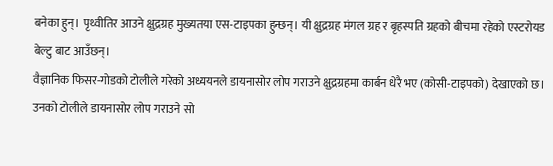बनेका हुन्। पृथ्वीतिर आउने क्षुद्रग्रह मुख्यतया एस-टाइपका हुन्छन्। यी क्षुद्रग्रह मंगल ग्रह र बृहस्पति ग्रहको बीचमा रहेको एस्टरोयड बेल्टु बाट आउँछन्।
वैज्ञानिक फिसर-गोडको टोलीले गरेको अध्ययनले डायनासोर लोप गराउने क्षुद्रग्रहमा कार्बन धेरै भए (कोसी-टाइपको) देखाएको छ। उनको टोलीले डायनासोर लोप गराउने सो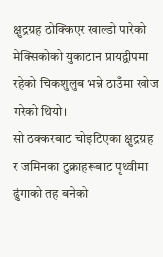क्षुद्रग्रह ठोक्किएर खाल्डो पारेको मेक्सिकोको युकाटान प्रायद्वीपमा रहेको चिकशुलुब भन्ने ठाउँमा खोज गरेको थियो।
सो ठक्करबाट चोइटिएका क्षुद्रग्रह र जमिनका टुक्राहरूबाट पृथ्वीमा ढुंगाको तह बनेको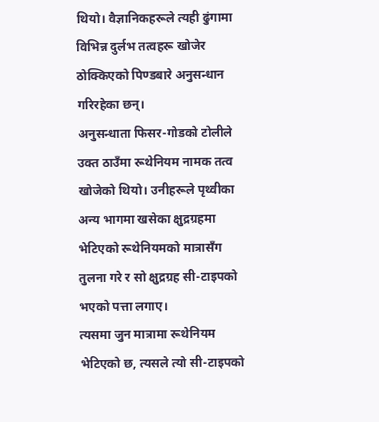थियो। वैज्ञानिकहरूले त्यही ढुंगामा विभिन्न दुर्लभ तत्वहरू खोजेर ठोक्किएको पिण्डबारे अनुसन्धान गरिरहेका छन्।
अनुसन्धाता फिसर-गोडको टोलीले उक्त ठाउँमा रूथेनियम नामक तत्व खोजेको थियो। उनीहरूले पृथ्वीका अन्य भागमा खसेका क्षुद्रग्रहमा भेटिएको रूथेनियमको मात्रासँग तुलना गरे र सो क्षुद्रग्रह सी-टाइपको भएको पत्ता लगाए।
त्यसमा जुन मात्रामा रूथेनियम भेटिएको छ, त्यसले त्यो सी-टाइपको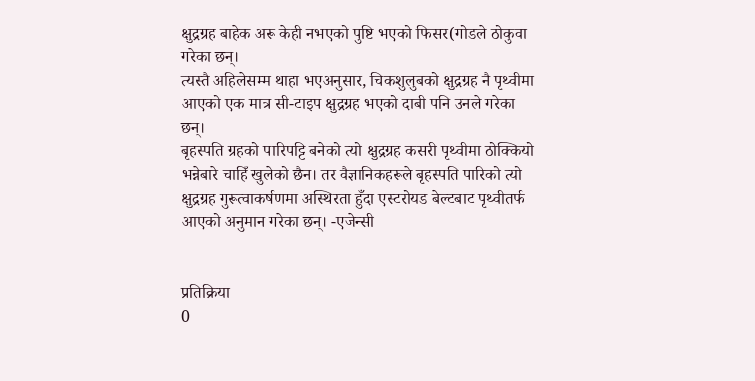क्षुद्रग्रह बाहेक अरू केही नभएको पुष्टि भएको फिसर(गोडले ठोकुवा गरेका छन्।
त्यस्तै अहिलेसम्म थाहा भएअनुसार, चिकशुलुबको क्षुद्रग्रह नै पृथ्वीमा आएको एक मात्र सी-टाइप क्षुद्रग्रह भएको दाबी पनि उनले गरेका छन्।
बृहस्पति ग्रहको पारिपट्टि बनेको त्यो क्षुद्रग्रह कसरी पृथ्वीमा ठोक्कियो भन्नेबारे चाहिँ खुलेको छैन। तर वैज्ञानिकहरूले बृहस्पति पारिको त्यो क्षुद्रग्रह गुरूत्वाकर्षणमा अस्थिरता हुँदा एस्टरोयड बेल्टबाट पृथ्वीतर्फ आएको अनुमान गरेका छन्। -एजेन्सी


प्रतिक्रिया
0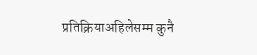प्रतिक्रियाअहिलेसम्म कुनै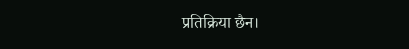प्रतिक्रिया छैन।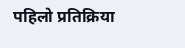पहिलो प्रतिक्रिया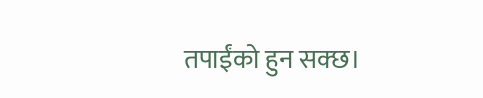तपाईंको हुन सक्छ।